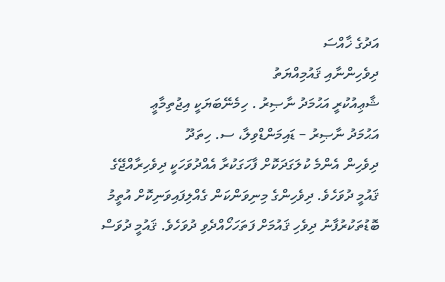އަދުގެ ޚާއްސަ
ދިވެހިންނާއި ޤައުމިއްޔަތު
ޝާޢިއުކުރީ އަޙުމަދު ނާޞިރު . ހިމެނޭބަޔަކީ އިޖުތިމާޢީ
އަޙުމަދު ނާޞިރު – ޑައިމަންޑްވިލާ، ސ. ހިތަދޫ
ދިވެހިން އެންމެ ކުލަގަދަކޮށް ފާހަގަކުރާ އެއްދުވަހަކީ ދިވެހިރާއްޖޭގެ ޤައުމީ ދުވަހެވެ. ދިވެހިންގެ މިނިވަންކަން ގެއްލިފައިވަނިކޮށް އުތީމު ބޮޑުތަކުރުފާނު ދިވެހި ޤައުމަށް ފަތަހަހޯއްދެވި ދުވަހެވެ. ޤައުމީ ދުވަސް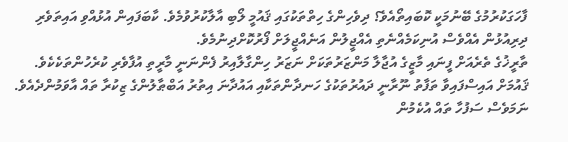ފާހަގަކުރުމުގެ ބޭނުމަކީ ކޮބައިތޯއެވެ؟ ދިވެހިންގެ ހިތްތަކުގައި ޤައުމީ ލޯބި އާލާކުރުވުމެވެ. ކާބަފައިން އުޅުއްވި އައިތަވެރި ދިރިއުޅުން އެއްވެސް އުނިކަމެއްނެތި އެއްޖީލުން އަނެއްޖީލަށް ފޯރުކޮށްދިނުމެވެ.
ތާރީޚުގެ ތެރެއަށް ފީނައި މާޒީގެ އުޖާލާ މަންޒަރުތަކަށް ނަޒަރު ހިންގާލާއިރު ފެންނަނީ މާރީތި އުފާވެރި ކުރެހުންތަކެކެވެ. ޤައުމަށް އައިސްފައިވާ ތަފާތު ނޫރާނީ ދައުރުތަކުގެ ހަނދާންތަކާއި އައުދާނަ އިތުރު އަބްޠާލުންގެ ޒިކުރާ ތައް އާވަމުންދެއެވެ. ނަމަވެސް ސަފުހާ ތައް އުކެމުން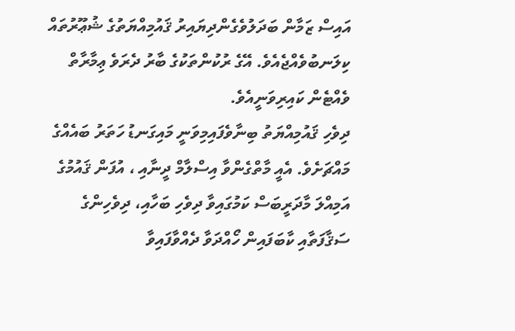އައިސް ޒަމާން ބަދަލުވެގެންދިޔައިރު ޤައުމިއްޔަތުގެ ޝުޢޫރުތައް ކިލަނބުވެއްޖެއެވެ. އޭގެ ރުކުންތަކުގެ ބާރު ދެރަވެ ޢިމާރާތް ވެއްޓެން ކައިރިވަނީއެވެ.
ދިވެހި ޤައުމިއްޔަތު ބިނާވެފައިމިވަނީ މައިގަނޑު ހަތަރު ބައެއްގެ މައްޗަށެވެ. އެއީ މާތްގެންވާ އިސްލާމް ދީނާއި ، އުފަން ޤައުމުގެ އަމިއްލަ މާދަރީބަސް ކަމުގައިވާ ދިވެހި ބަހާއި، ދިވެހިންގެ ސަޤާފަތާއި ކާބަފައިން ހޯއްދަވާ ދެއްވާފައިވާ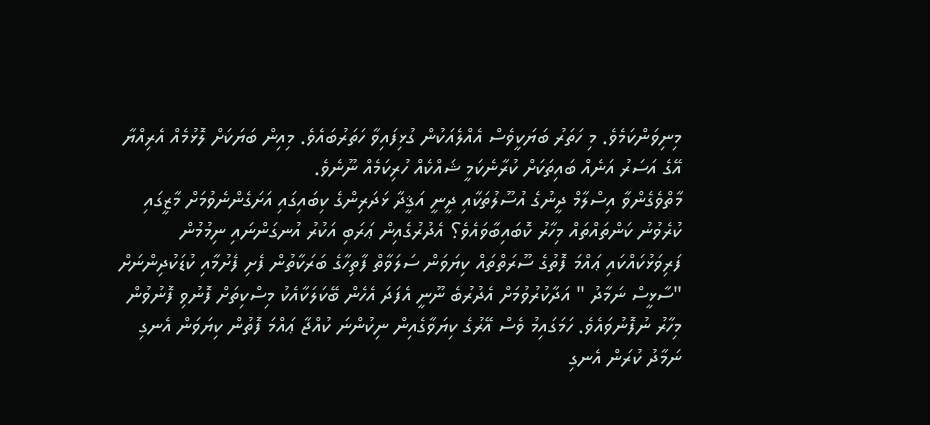މިނިވަންކަމެވެ. މި ހަތަރު ބަޔަކީވެސް އެއްލެއަކުން ގުޅިފައިވާ ހަތަރުބައެވެ. މިއިން ބަޔަކަށް ލޮޅުމެއް އެރިއްޔާ އޭގެ އަސަރު އަނެއް ބައިތަކަށް ކުރާނެކަމީ ޝައްކެއް ހުރިކަމެއް ނޫނެވެ.
މާތްވެގެންވާ އިސްލާމް ދީނުގެ އުސޫލުތަކާއި ދީނީ އަޤީދާ ޅަދަރިންގެ ކިބައިގައި އަށަގެންނެވުމަށް މާޒީގައި ކުރެވުނު ކަންތައްތައް މިހާރު ކޮބައިބާވައެވެ؟ އެދުރުގެއިން ޢަރަބި އަކުރު އުނގަންނައި ނިމުމުން ފަރިވަޅުކައްކައި ޢައްމަ ފޮތުގެ ސޫރަތްތައް ކިޔަވަން ސަލަވާތް ފާތިހާގެ ބަރަކާތުން ފެށި ފެށުމާއި ކުޑަކުދިންނަށް "ސާޅީސް ނަމާދު " އަދާކުރުވުމަށް އެދުރުބެ ނޫނީ އެފަދަ އެހެން ބޭކަލަކާއެކު މިސްކިތަށް ފޮނުވި ފޮނުވުން މިހާރު ނުފޮނުވައެވެ. ހަމަގައިމު ވެސް އޭރުގެ ކިޔަވާގެއިން ނިކުންނަ ކުއްޖާ ޢައްމަ ފޮތުން ކިޔަވަން އެނގި ނަމާދު ކުރަން އެނގި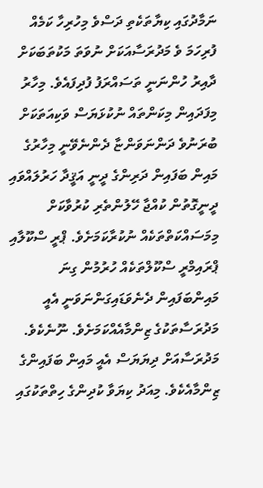ނަމާދުގައި ކިޔާތަކެތި ދަސްވެ މިހުރިހާ ކަމެއް ފުރިހަމަ ވެ މަދުރަސާއަކަށް ނުވަތަ މަކުތަބަކަށް ދާއިރު ހުންނަނީ ތަސައްރަފު ފުދިފައެވެ. މިހާރު މިފަދައިން މިކަންތައް ނުކުޅަޔަސް ވަކިއަތަކަށް ބުރަނުވެ ދަންނަވަންޏާ ދެންނެވޭނީ މިހާރުގެ މައިން ބަފައިން ދަރިންގެ ދީނީ އަޤީދާ ހަރުލައްވައި ދީނީގޮތުން ކުއްޖާ ހޭލުންތެރި ކުރުވާކަށް މިމަސައްކަތްތަކެއް ނުކުރާކަމަށެވެ. ޕްރީ ސްކޫލާއި ޕްރައިމްރީ ސްކޫލްތަކެއް ހުރުމުން ގިނަ މައިންބަފައިން ދެނެވަޑައިގަންނަވަނީ އެއީ މަދުރަސާތަކުގެ ޒިންމާއެއްކަމަށެވެ. ނޫނެކެވެ. މަދުރަސާއަށް ދިޔަޔަސް އެއީ މައިން ބަފައިންގެ ޒިންމާއެކެވެ. މިއަދު ކިޔަވާ ކުދިންގެ ހިތްތަކުގައި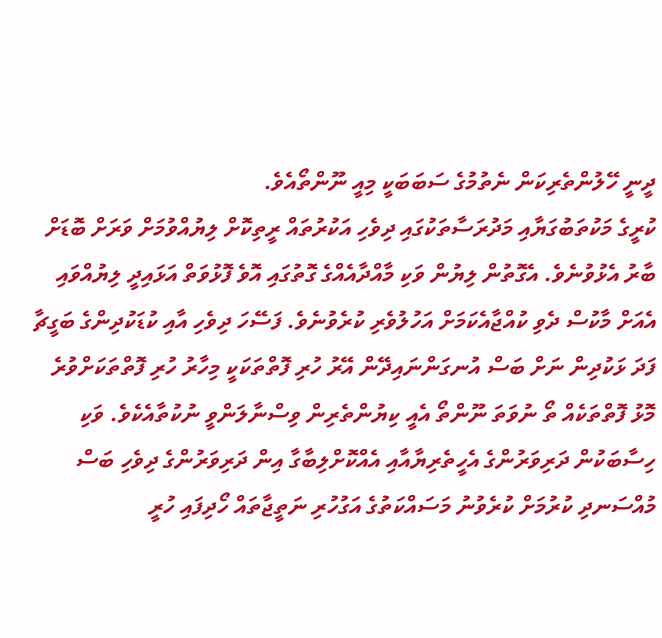ދީނީ ހޭލުންތެރިކަން ނެތުމުގެ ސަބަބަކީ މިއީ ނޫންތޯއެވެ.
ކުރީގެ މަކުތަބުގަޔާއި މަދުރަސާތަކުގައި ދިވެހި އަކުރުތައް ރީތިކޮށް ލިޔުއްވުމަށް ވަރަށް ބޮޑަށް ބާރު އެޅުވުނެވެ. އެގޮތުން ލިޔުން ވަކި މާއްދާއެއްގެ ގޮތުގައި އޮވެ ފޮޅުވަތް އަޅައިދީ ލިޔުއްވައި އެއަށް މާކުސް ދެވި ކުއްޖާއެކަމަށް އަހުލުވެރި ކުރެވުނެވެ. ފަސޭހަ ދިވެހި އާއި ކުޑަކުދިންގެ ބަގީޗާ ފަދަ ޅަކުދިން ނަށް ބަސް އުނގަންނައިދޭން އޭރު ހުރި ފޮތްތަކަކީ މިހާރު ހުރި ފޮތްތަކަށްވުރެ މޮޅު ފޮތްތަކެއް ތޯ ނުވަތަ ނޫންތޯ އެއީ ކިޔުންތެރިން ވިސްނާލަންވީ ނުކުތާއެކެވެ. ވަކި ހިސާބަކުން ދަރިވަރުންގެ އެހީތެރިޔާއާއި އެއްކޮށްލިބާގާ އިން ދަރިވަރުންގެ ދިވެހި ބަސް މުއްސަނދި ކުރުމަށް ކުރެވުނު މަސައްކަތުގެ އަގުހުރި ނަތީޖާތައް ހޯދިފައި ހުރީ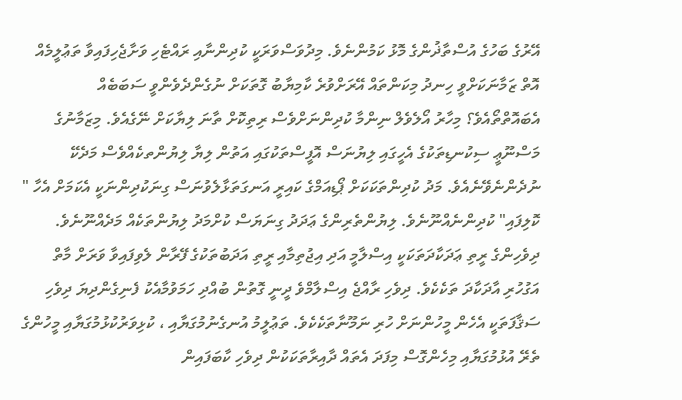އޭރުގެ ބަހުގެ އުސްތާޛުންގެ މޮޅު ކަމުންނެވެ. މިދުވަސްވަރަކީ ކުދިންނާއި ރައްޓެހި ވަށާޖެހިފައިވާ ތަޢުލީމެއް އޮތް ޒަމާނަކަށްވީ ހިނދު މިކަންތައް އޭރަށްވުރެ ކާމިޔާބު ގޮތަކަށް ނުގެންދެވެންވީ ސަބަބެއް އެބައޮތްތޯއެވެ؟ މިހާރު އޯލެވެލް ނިންމާ ކުދިންނަށްވެސް ރިތިކޮށް ތާނަ ލިޔާކަށް ނޭގެއެވެ. މިޒަމާނުގެ މަސްނޫޢީ ސިކުނޑިތަކުގެ އެހީގައި ލިޔުނަސް އޮފީސްތަކުގައި އަތުން ލިޔާ ލިޔުންތކެއްވެސް މަދެކޭ ނުދެންނެވޭނެއެވެ. މަދު ކުދިންތަކަކަށް ޕޯޑިއަމްގެ ކައިރީ އަނގަތަޅާލެވުނަސް ގިނަކުދިންނަކީ އެކަމަށް އެހާ " ކޮލިފައި" ކުދިންނެއްނޫނެވެ. ލިޔުންތެރިންގެ ޢަދަދު ގިނަޔަސް ކުށްމަދު ލިޔުންތަކެއް މަދެއްނޫނެވެ.
ދިވެހިންގެ ރީތި ޢަދަކާދަތަކަކީ އިސްލާމީ އަދި އިޖުތިމާއި ރީތި އަދަބުތަކުގެ ފޭރާން ލެވިފައިވާ ވަރަށް މާތް އަގުހުރި އާދަކާދަ ތަކެކެވެ. ދިވެހި ރާއްޖެ އިސްލާމްވެ ދީނީ ގޮތުން ބުއްދި ހަމަވުމާއެކު ފެނިގެންދިޔަ ދިވެހި ސަޤާފަތަކީ އެހެން މީހުންނަށް ހުރި ނަމޫނާތަކެކެވެ. ތަޢުލީމު އުނގެނުމުގަޔާއި ، ކުޅިވަރުކުޅުމުގަޔާއި މީހުންގެ ތެރޭ އުޅުމުގަޔާއި މިހެންގޮސް މިފަދަ އެތައް ދާއިރާތަކަކުން ދިވެހި ކާބަފައިން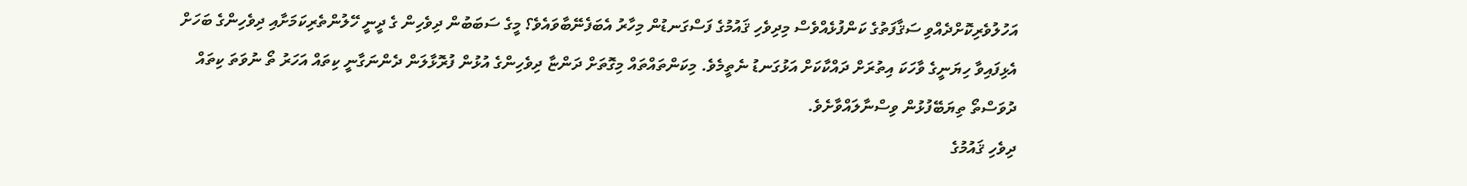އަހުލުވެރިކޮށްދެއްވި ސަޤާފަތުގެ ކަންފުޅެއްވެސް މިދިވެހި ޤައުމުގެ ފަސްގަނޑުން މިހާރު އެބަފެނޭބާވައެވެ؟ މީގެ ސަބަބުން ދިވެހިން ގެ ދީނީ ހޭލުންތެރިކަމަށާއި ދިވެހިންގެ ބަހަށް އެޅިފައިވާ ހިޔަނީގެ ވާހަކަ އިތުރަށް ދައްކާކަށް އަޅުގަނޑު ނެތީމެވެ. މިކަންތައްތައް މިގޮތަށް ދަންޏާ ދިވެހިންގެ އުޅުން ފުރޮޅާލަން ދެންނަގާނީ ކިތައް އަހަރު ތޯ ނުވަތަ ކިތައް ދުވަސްތޯ ތިޔަބޭފުޅުން ވިސްނާލައްވާށެވެ.
ދިވެހި ޤައުމުގެ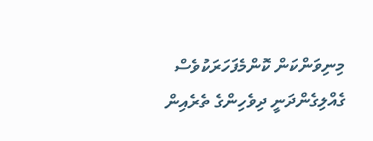މިނިވަންކަން ކޮންމެފަހަރަކުވެސް ގެއްލިގެންދަނީ ދިވެހިންގެ ތެރެއިން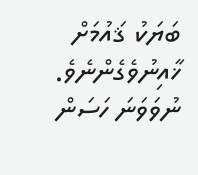ބަޔަކު ޤައުމަށް ޚާއިނުވެގެންނެވެ. ނުވަވަނަ ހަސަން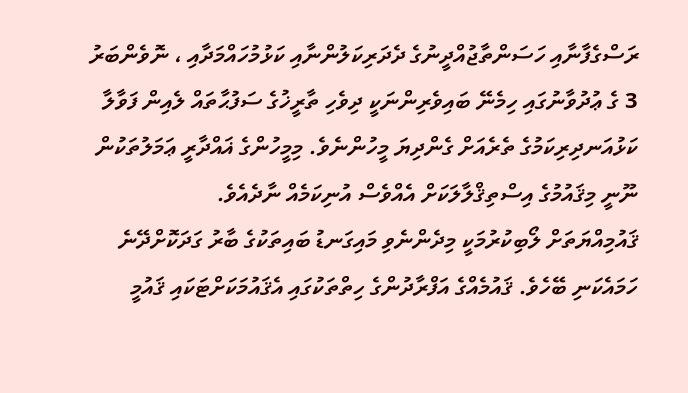ރަސްގެފާނާއި ހަސަންތާޖުއްދީނުގެ ދެދަރިކަލުންނާއި ކަޅުމުހައްމަދާއި ، ނޮވެންބަރު 3 ގެ ޢުދުވާނުގައި ހިމެނޭ ބައިވެރިންނަކީ ދިވެހި ތާރީޚުގެ ސަފުޙާތައް ލެއިން ފަވާލާ ކަޅުއަނދިރިކަމުގެ ތެރެއަށް ގެންދިޔަ މީހުންނެވެ. މިމީހުންގެ ޣައްދާރީ ޢަމަލުތަކުން ނޫނީ މިޤައުމުގެ އިސްތިޤްލާލަކަށް އެއްވެސް އުނިކަމެއް ނާދެއެވެ.
ޤައުމިއްޔަތަށް ލޯބިކުރުމަކީ މިދެންނެވި މައިގަނޑު ބައިތަކުގެ ބާރު ގަދަކޮށްދޭނެ ހަމައެކަނި ބޭހެވެ. ޤައުމެއްގެ އަފްރާދުންގެ ހިތްތަކުގައި އެޤައުމަކަށްޓަކައި ޤައުމީ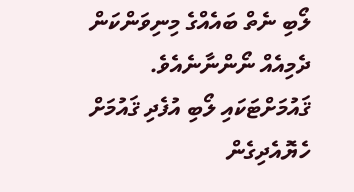ލޯބި ނެތް ބައެއްގެ މިނިވަންކަން ދެމިއެއް ނޯންނާނެއެވެ. ޤައުމަށްޓަކައި ލޯބި އުފެދި ޤައުމަށް ހެޔޮއެދިގެން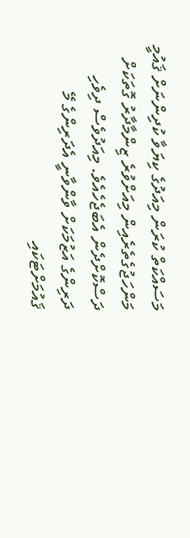މަސައްކަތް ކުރަން މިއަދުގެ ކިޔަވާ ކުދިންނަށް ޤައުމީ މަންހަޖުގެތެރެއިން މިއަށްވުރެ ޒިންމާދާރު ގޮތަކަށް ދަސްކޮށްދެން އެބަޖެހެއެވެ. މިއަދުވެސް ދިވެހި ދަރިންގެ އަޒުމަކަށް ވާންވާނީ އެދަރިންގެ މޭ ޤައުމަށްޓަކައި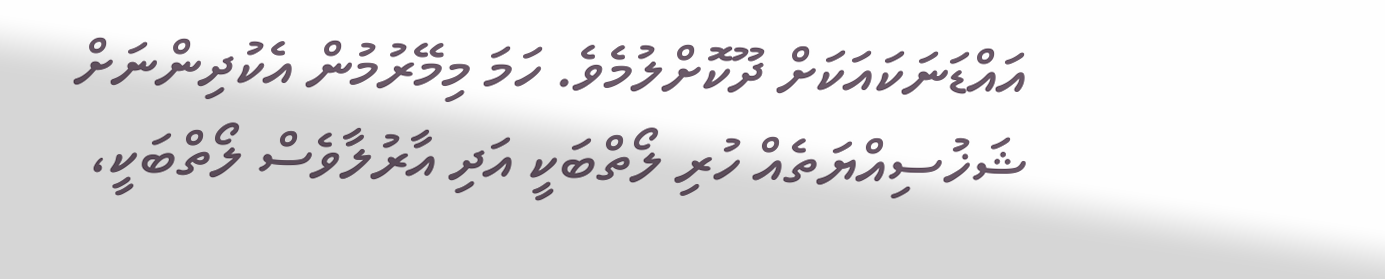އައްޑަނަކައަކަށް ދޫކޮށްލުމެވެ. ހަމަ މިމޭރުމުން އެކުދިންނަށް ޝަޚުސިއްޔަތެއް ހުރި ލޯތްބަކީ އަދި އާރުލާވެސް ލޯތްބަކީ،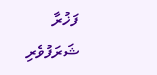ފަޚުރާ ޝަރަފުވެރި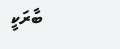ބާރަކީ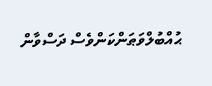ޙުއްބުލްވަޠަންކަންވެސް ދަސްވާން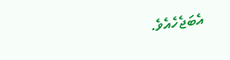އެބަޖެހެއެވެ.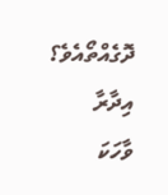ދޮގެއްތޯއެވެ؟
އިދާރާ
ވާހަކަ